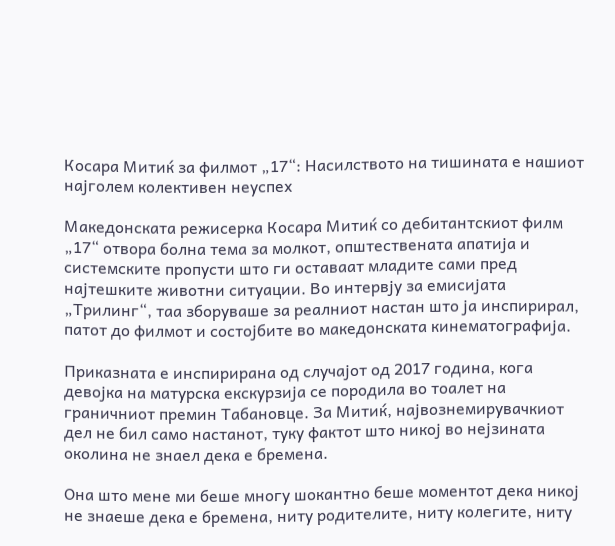Косара Митиќ за филмот „17“: Насилството на тишината е нашиот најголем колективен неуспех

Македонската режисерка Косара Митиќ со дебитантскиот филм „17“ отвора болна тема за молкот, општествената апатија и системските пропусти што ги оставаат младите сами пред најтешките животни ситуации. Во интервју за емисијата „Трилинг“, таа зборуваше за реалниот настан што ја инспирирал, патот до филмот и состојбите во македонската кинематографија.

Приказната е инспирирана од случајот од 2017 година, кога девојка на матурска екскурзија се породила во тоалет на граничниот премин Табановце. За Митиќ, највознемирувачкиот дел не бил само настанот, туку фактот што никој во нејзината околина не знаел дека е бремена.

Она што мене ми беше многу шокантно беше моментот дека никој не знаеше дека е бремена, ниту родителите, ниту колегите, ниту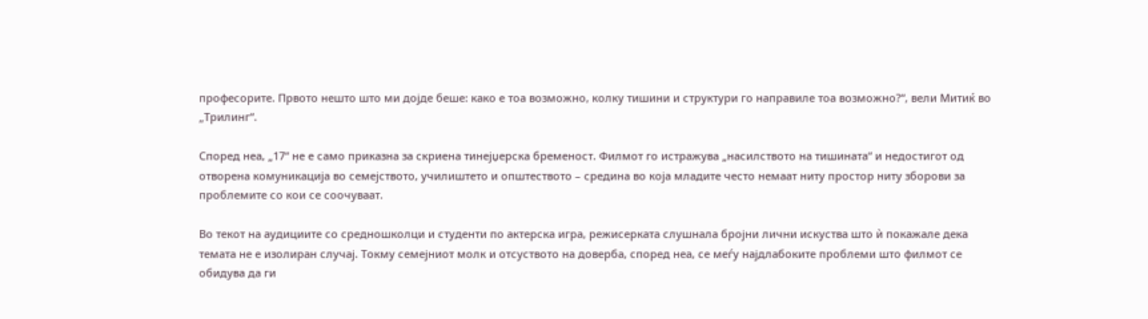професорите. Првото нешто што ми дојде беше: како е тоа возможно, колку тишини и структури го направиле тоа возможно?“, вели Митиќ во „Трилинг“.

Според неа, „17“ не е само приказна за скриена тинејџерска бременост. Филмот го истражува „насилството на тишината“ и недостигот од отворена комуникација во семејството, училиштето и општеството – средина во која младите често немаат ниту простор ниту зборови за проблемите со кои се соочуваат.

Во текот на аудициите со средношколци и студенти по актерска игра, режисерката слушнала бројни лични искуства што ѝ покажале дека темата не е изолиран случај. Токму семејниот молк и отсуството на доверба, според неа, се меѓу најдлабоките проблеми што филмот се обидува да ги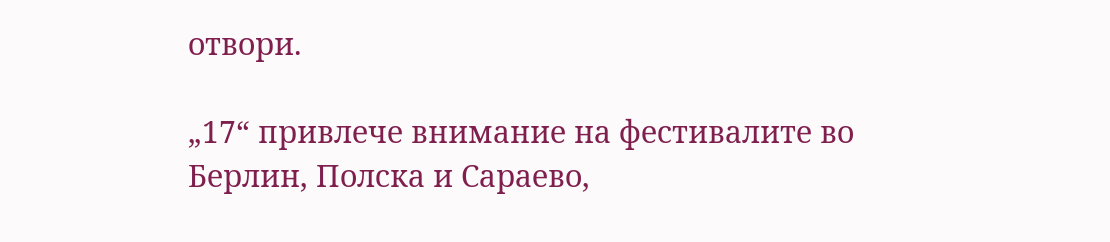отвори.

„17“ привлече внимание на фестивалите во Берлин, Полска и Сараево,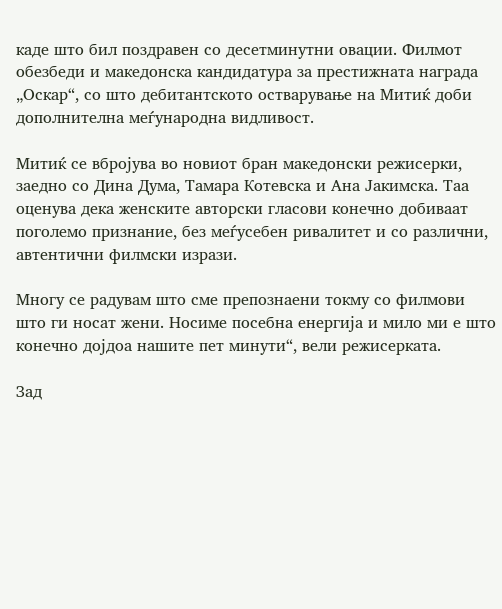каде што бил поздравен со десетминутни овации. Филмот обезбеди и македонска кандидатура за престижната награда „Оскар“, со што дебитантското остварување на Митиќ доби дополнителна меѓународна видливост.

Митиќ се вбројува во новиот бран македонски режисерки, заедно со Дина Дума, Тамара Котевска и Ана Јакимска. Таа оценува дека женските авторски гласови конечно добиваат поголемо признание, без меѓусебен ривалитет и со различни, автентични филмски изрази.

Многу се радувам што сме препознаени токму со филмови што ги носат жени. Носиме посебна енергија и мило ми е што конечно дојдоа нашите пет минути“, вели режисерката.

Зад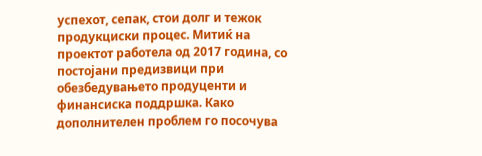успехот, сепак, стои долг и тежок продукциски процес. Митиќ на проектот работела од 2017 година, со постојани предизвици при обезбедувањето продуценти и финансиска поддршка. Како дополнителен проблем го посочува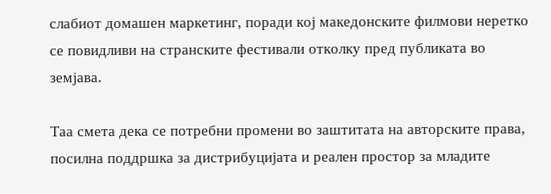слабиот домашен маркетинг, поради кој македонските филмови неретко се повидливи на странските фестивали отколку пред публиката во земјава.

Таа смета дека се потребни промени во заштитата на авторските права, посилна поддршка за дистрибуцијата и реален простор за младите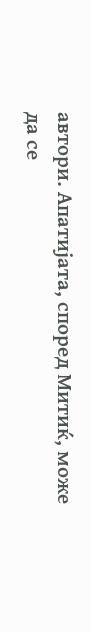автори. Апатијата, според Митиќ, може да се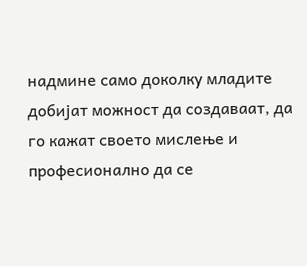надмине само доколку младите добијат можност да создаваат, да го кажат своето мислење и професионално да се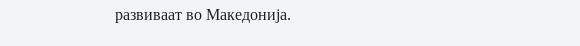развиваат во Македонија.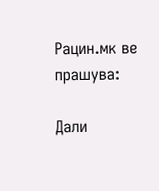Рацин.мк ве прашува:

Дали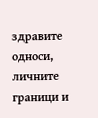здравите односи, личните граници и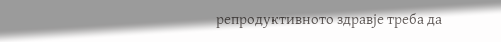репродуктивното здравје треба да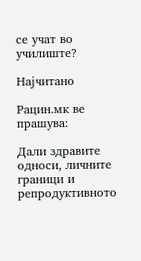се учат во училиште?

Најчитано

Рацин.мк ве прашува:

Дали здравите односи, личните граници и репродуктивното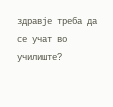здравје треба да се учат во училиште?